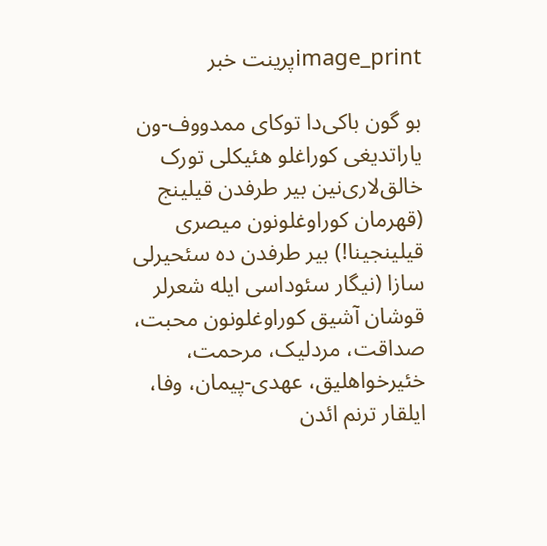image_printپرینت خبر

بو گون باکی‌دا توکای ممدووف-ون یاراتدیغی کوراغلو هئیکلی تورک خالق‌لاری‌نین بیر طرفدن قیلینج (قهرمان کوراوغلونون میصری قیلینجینا!) بیر طرفدن ده سئحیرلی سازا (نیگار سئوداسی ایله شعرلر قوشان آشیق کوراوغلونون محبت، صداقت، مردلیک، مرحمت، خئیرخواهلیق، عهدی-پیمان، وفا، ایلقار ترنم ائدن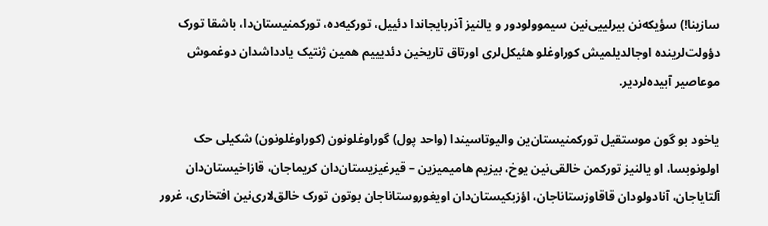سازینا!) سؤیکه‌نن بیرلییی‌نین سیموولودور و یالنیز آذربایجاندا دئییل، تورکیه‌ده، تورکمنیستان‌دا، باشقا تورک دؤولت‌لرینده اوجالدیلمیش کوراوغلو هئیکل‌لری اورتاق تاریخین دئدیییم همین ژنتیک یادداشدان دوغموش موعاصیر آبیده‌لردیر.

یاخود بو گون موستقیل تورکمنیستان‌ین والیوتاسیندا (واحد پول) گوراوغلونون (کوراوغلونون) شکیلی حک اولونوبسا، او یالنیز تورکمن خالقی‌نین یوخ، بیزیم هامیمیزین – قیرغیزیستا‌ن‌دان کریماجان، قازاخیستان‌دان آلتایا‌جان، آنادولودان قاقاوزستاناجان، اؤزبکیستان‌دان اویغوروستاناجان بوتون تورک خالق‌لاری‌نین افتخاری، غرور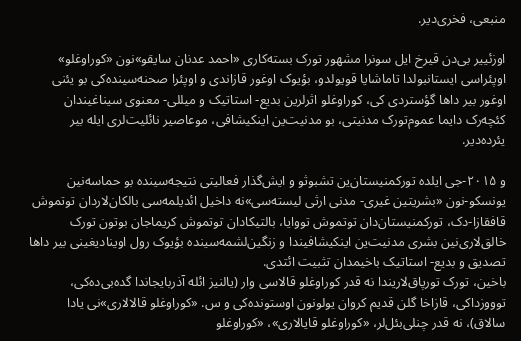منبعی، فخری‌دیر.

اوزئییر بی‌دن قیرخ ایل سونرا مشهور تورک بسته‌کاری «احمد عدنان سایقو»نون «کوراوغلو» اوپئراسی ایستانبولدا تاماشایا قویولدو، بؤیوک اوغور قازاندی و اوپئرا صحنه‌سینده‌کی بو یئنی اوغور بیر داها گؤستردی کی، کوراوغلو اثرلرین بدیع- استاتیک و میللی- معنوی سیناغیندان کئچه‌رک دایما عموم‌تورک مدنیتی‌، بو مدنیت‌ین اینکیشافی، موعاصیر نائلیت‌لری ایله بیر یئرده‌دیر.

و ۲۰۱۵-جی ایلده تورکمنیستان‌ین تشبوثو و ایش‌گذار فعالیتی نتیجه‌سینده بو حماسه‌نین یونسکو-نون «بشریتین غیری- مدنی ارثی لیسته‌سی»نه داخیل ائدیلمه‌سی بالکان‌لاردان توتموش قافقازا-دک، تورکمنیستان‌‌دان توتموش تووایا، بالتیکادان توتموش کریماجان بوتون تورک خالق‌لاری‌نین بشری مدنیت‌ین اینکیشافیندا و زنگین‌لشمه‌سینده بؤیوک رول اوینادیغینی بیر داها تصدیق و بدیع- استاتیک باخیمدان تثبیت ائتدی.
باخین، تورک تورپاق‌لاریندا نه قدر کوراوغلو قالاسی وار (یالنیز ائله آذربایجاندا گده‌بی‌ده‌کی، توووزداکی، قازاخا گلن قدیم کروان یولونون اوستونده‌کی و س. «کوراوغلو قالالاری»نی یادا سالاق)، نه قدر چنلی‌بئل‌لر، «کوراوغلو قایالاری»، «کوراوغلو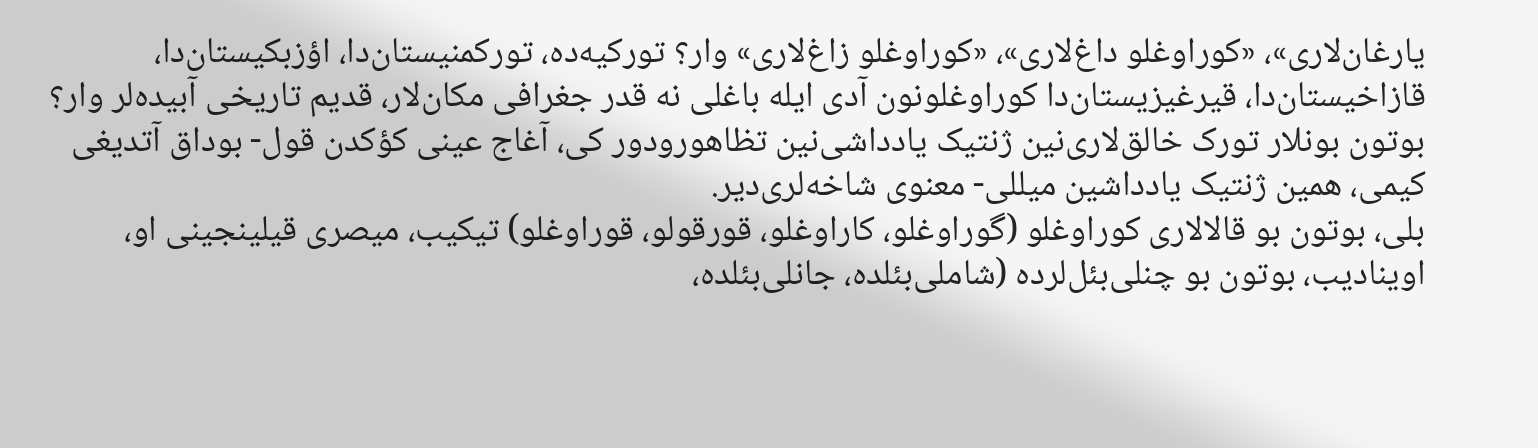یارغان‌لاری»، «کوراوغلو داغ‌لاری»، «کوراوغلو زاغ‌لاری» وار؟ تورکیه‌ده، تورکمنیستان‌دا، اؤزبکیستان‌دا، قازاخیستان‌دا، قیرغیزیستا‌ن‌دا کوراوغلونون آدی ایله باغلی نه قدر جغرافی مکان‌لار، قدیم تاریخی آبیده‌لر وار؟ بوتون بونلار تورک خالق‌لاری‌نین ژنتیک یادداشی‌نین تظاهورودور کی، آغاج عینی کؤکدن قول- بوداق آتدیغی کیمی، همین ژنتیک یادداشین میللی- معنوی شاخه‌لری‌دیر.
بلی، بوتون بو قالالاری کوراوغلو (گوراوغلو، کاراوغلو، قورقولو، قوراوغلو) تیکیب، میصری قیلینجینی او، اوینادیب، بوتون بو چنلی‌بئل‌لرده (شاملی‌بئلده، جانلی‌بئلده،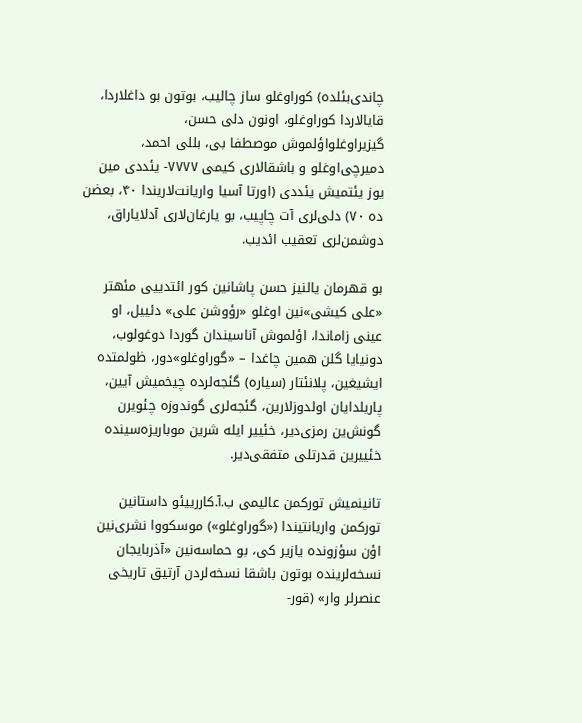چاندی‌بئلده) کوراوغلو ساز چالیب، بوتون بو داغلاردا، قایالاردا کوراوغلو، اونون دلی حسن، گیزیراوغلواؤلموش موصطفا بی، بللی احمد، دمیرچی‌اوغلو و باشقالاری کیمی ۷۷۷۷- یئددی مین یوز یئتمیش یئددی (اورتا آسیا واریانت‌لاریندا ۴۰، بعضن ده ۷۰) دلی‌لری آت چاپیب، بو یارغان‌لاری آدلایاراق، دوشمن‌لری تعقیب ائدیب.

بو قهرمان یالنیز حسن پاشانین کور ائتدییی مئهتر «علی کیشی»نین اوغلو «رؤوشن علی» دئییل، او عینی زاماندا، اؤلموش آناسیندان گوردا دوغولوب، دونیایا گلن همین چاغدا – «گوراوغلو»دور، ظولمتده ایشیغین، پلانئتار (سیاره) گئجه‌لرده چیخمیش آیین، پاریلدایان اولدوزلارین، گئجه‌لری گوندوزه چئویرن گونش‌ین رمزی‌دیر، خئییر ایله شرین موباریزه‌سینده خئییرین قدرتلی متفقی‌دیر.

تانینمیش تورکمن عالیمی ب.آ.کاررییئو داستانین تورکمن واریانتیندا («گوراوغلو») موسکووا نشری‌نین اؤن سؤزونده یازیر کی، بو حماسه‌نین «آذربایجان نسخه‌لرینده بوتون باشقا نسخه‌لردن آرتیق تاریخی عنصرلر وار» (قور-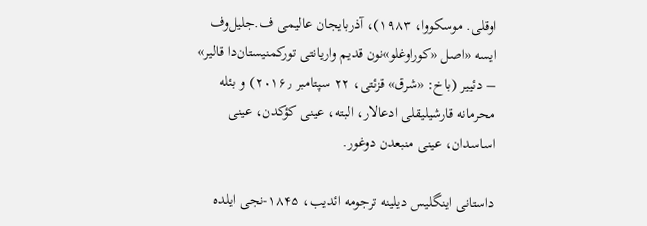اوقلی. موسکووا، ۱۹۸۳)، آذربایجان عالیمی ف.جلیل‌وف ایسه «اصل «کوراوغلو»نون قدیم واریانتی تورکمنیستان‌‌دا قالیر» – دئییر (باخ: «شرق» قزئتی، ۲۲ سپتامبر ۲۰۱۶٫) و بئله محرمانه قارشیلیقلی ادعالار، البته، عینی کؤکدن، عینی اساسدان، عینی منبعدن دوغور.

داستانی اینگلیس دیلینه ترجومه ائدیب، ۱۸۴۵-نجی ایلده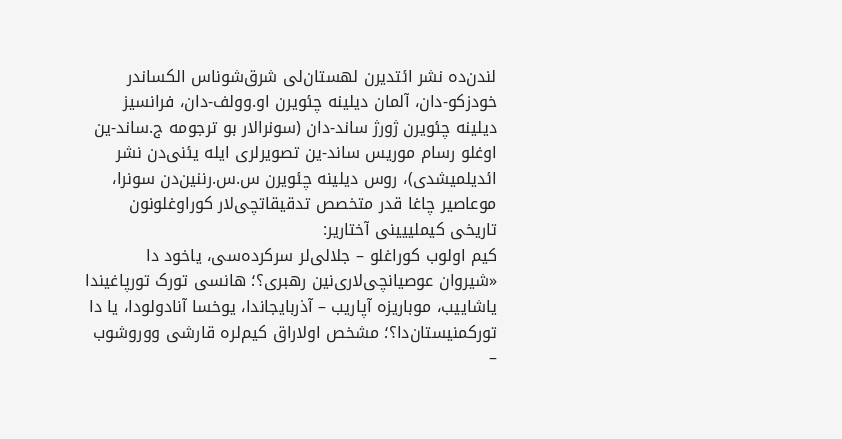لندن‌ده نشر ائتدیرن لهستان‌لی شرق‌شوناس الکساندر خودزکو-دان، آلمان دیلینه چئویرن او.وولف-دان، فرانسیز دیلینه چئویرن ژورژ ساند-دان (سونرالار بو ترجومه ج.ساند-ین اوغلو رسام موریس ساند-ین تصویرلری ایله یئنی‌دن نشر ائدیلمیشدی)، روس دیلینه چئویرن س.س.رننین‌دن سونرا، موعاصیر چاغا قدر متخصص تدقیقاتچی‌لار کوراوغلونون تاریخی کیملییینی آختاریر:
کیم اولوب کوراغلو – جلالی‌لر سرکرده‌سی، یاخود دا «شیروان عوصیانچی‌لاری‌نین رهبری؟؛ هانسی تورک تورپاغیندا یاشاییب، موباریزه آپاریب – آذربایجاندا، یوخسا آنادولودا، یا دا تورکمنیستان‌‌دا؟؛ مشخص اولاراق کیم‌لره قارشی ووروشوب –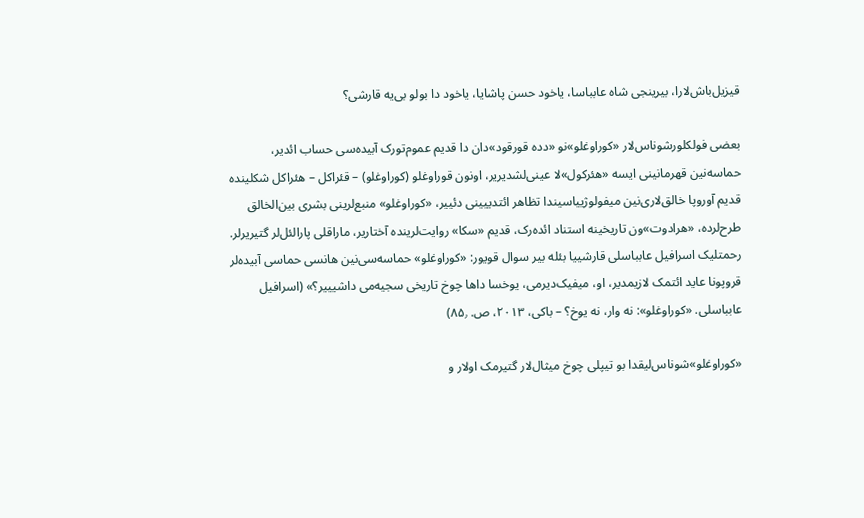قیزیل‌باش‌لارا، بیرینجی شاه عابباسا، یاخود حسن پاشایا، یاخود دا بولو بی‌یه قارشی؟

بعضی فولکلورشوناس‌‌لار «کوراوغلو»نو «دده قورقود»دان دا قدیم عموم‌تورک آبیده‌سی حساب ائدیر، حماسه‌نین قهرمانینی ایسه «هئرکول»لا عینی‌لشدیریر، اونون قوراوغلو (کوراوغلو) – قئراکل – هئراکل شکلینده قدیم آوروپا خالق‌لاری‌نین میفولوژییاسیندا تظاهر ائتدییینی دئییر، «کوراوغلو» منبع‌لرینی بشری بین‌الخالق طرح‌لرده، «هرادوت»ون تاریخینه استناد ائده‌رک، قدیم «سکا» روایت‌لرینده آختاریر، ماراقلی پارالئل‌لر گتیریرلر. رحمتلیک اسرافیل عابباسلی قارشییا بئله بیر سوال قویور: «کوراوغلو» حماسه‌سی‌نین هانسی حماسی آبیده‌‌لر قروپونا عاید ائتمک لازیمدیر، او، میفیک‌دیرمی، یوخسا داها چوخ تاریخی سجیه‌می داشیییر؟» (اسرافیل عابباسلی. «کوراوغلو»: نه وار، نه یوخ؟ – باکی، ۲۰۱۳، ص. ۸۵٫)

«کوراوغلو»شوناس‌لیقدا بو تیپلی چوخ میثال‌لار گتیرمک اولار و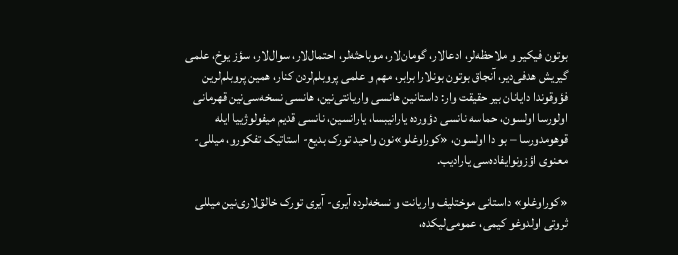بوتون فیکیر و ملاحظه‌‌لر، ادعالار، گومان‌لار، موباحثه‌لر، احتمال‌‌لار، سوال‌لار، سؤز یوخ، علمی گیریش هدفی‌دیر، آنجاق بوتون بونلارا برابر، مهم و علمی پروبلم‌لردن کنار، همین پروبلم‌لرین فؤوقوندا دایانان بیر حقیقت وار: داستانین هانسی واریانتی‌نین، هانسی نسخه‌سی‌نین قهرمانی اولورسا اولسون، حماسه نانسی دؤورده یارانیبسا، یارانسین، نانسی قدیم میفولوژییا ایله قوهومدورسا – بو دا اولسون، «کوراوغلو»نون واحید تورک بدیع- استاتیک تفکورو، میللی- معنوی اؤزونوایفاده‌سی یارادیب.

«کوراوغلو» داستانی موختلیف واریانت و نسخه‌لرده آیری- آیری تورک خالق‌لاری‌نین میللی ثروتی اولدوغو کیمی، عمومی‌لیکده،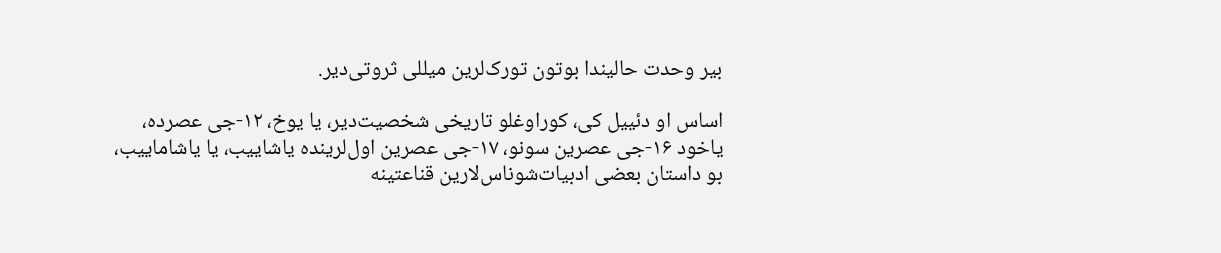بیر وحدت حالیندا بوتون تورک‌لرین میللی ثروتی‌دیر.

اساس او دئییل کی، کوراوغلو تاریخی شخصیت‌دیر، یا یوخ، ۱۲-جی عصرده، یاخود ۱۶-جی عصرین سونو، ۱۷-جی عصرین اول‌لرینده یاشاییب، یا یاشاماییب، بو داستان بعضی ادبیات‌شوناس‌لارین قناعتینه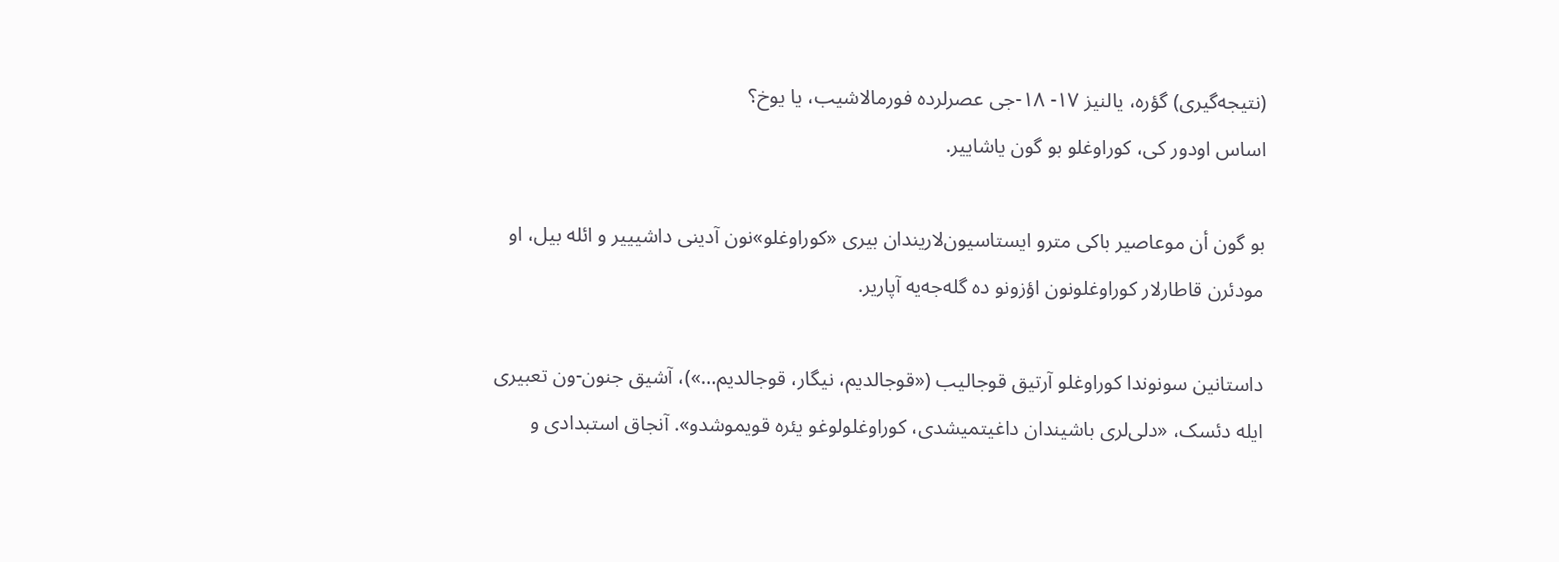(نتیجه‌‌گیری) گؤره، یالنیز ۱۷- ۱۸-جی عصرلرده فورمالاشیب، یا یوخ؟
اساس اودور کی، کوراوغلو بو گون یاشاییر.

بو گون أن موعاصیر باکی مترو ایستاسیون‌لاریندان بیری «کوراوغلو»نون آدینی داشیییر و ائله بیل، او مودئرن قاطارلار کوراوغلونون اؤزونو ده گله‌جه‌یه آپاریر.

داستانین سونوندا کوراوغلو آرتیق قوجالیب («قوجالدیم، نیگار، قوجالدیم…»)، آشیق جنون‌-ون تعبیری ایله دئسک، «دلی‌لری باشیندان داغیتمیشدی، کوراوغلولوغو یئره قویموشدو». آنجاق استبدادی و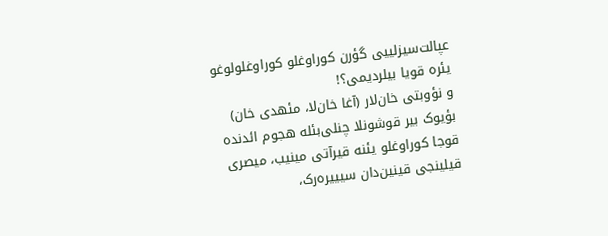عپالت‌سیزلییی گؤرن کوراوغلو کوراوغلولوغو یئره قویا بیلردیمی؟!
و نؤوبتی خان‌لار (آغا خان‌لا، مئهدی خان) بؤیوک بیر قوشونلا چنلی‌بئله هجوم ائدنده قوجا کوراوغلو یئنه قیرآتی مینیب، میصری قیلینجی قینین‌دان سیییره‌رک،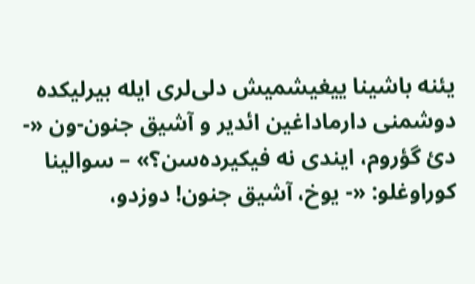یئنه باشینا ییغیشمیش دلی‌لری ایله بیرلیکده دوشمنی دارماداغین ائدیر و آشیق جنون‌-ون «- دئ گؤروم، ایندی نه فیکیرده‌سن؟» – سوالینا کوراوغلو: «- یوخ، آشیق جنون! دوزدو،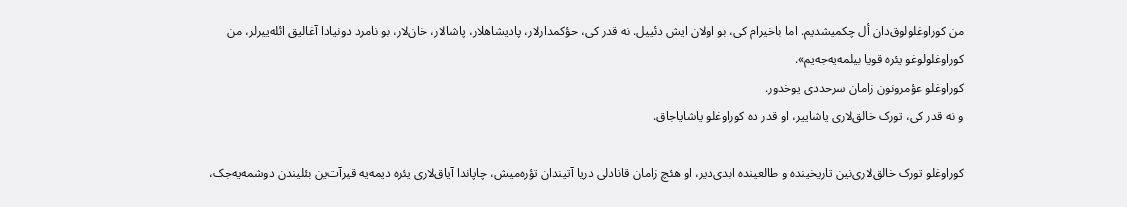من کوراوغلولوق‌دان أل چکمیشدیم. اما باخیرام کی، بو اولان ایش دئییل. نه قدر کی، حؤکمدارلار، پادیشاهلار، پاشالار، خان‌لار، بو نامرد دونیادا آغالیق ائله‌ییرلر، من کوراوغلولوغو یئره قویا بیلمه‌یه‌جه‌یم».
کوراوغلو عؤمرونون زامان سرحددی یوخدور.
و نه قدر کی، تورک خالق‌لاری‌ یاشاییر، او قدر ده کوراوغلو یاشایاجاق.

کوراوغلو تورک خالق‌لاری‌نین تاریخینده و طالعینده ابدی‌دیر، او هئچ زامان قانادلی دریا آتیندان تؤره‌میش، چاپاندا آیاق‌لاری یئره دیمه‌یه قیرآت‌ین بئلیندن دوشمه‌یه‌جک،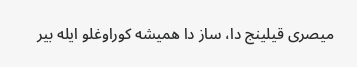میصری قیلینج دا، ساز دا همیشه کوراوغلو ایله بیر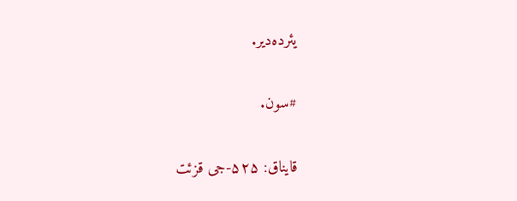یئرده‌دیر.

#سون.

قایناق‌: ۵۲۵-جی قزئت